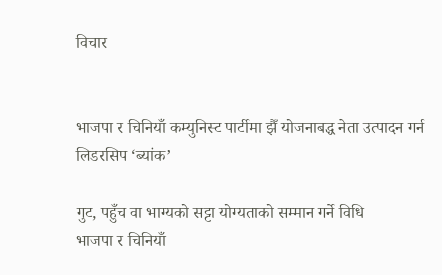विचार


भाजपा र चिनियाँ कम्युनिस्ट पार्टीमा झैँ योजनाबद्ध नेता उत्पादन गर्न लिडरसिप ‘ब्यांक’

गुट, पहुँच वा भाग्यको सट्टा योग्यताको सम्मान गर्ने विधि
भाजपा र चिनियाँ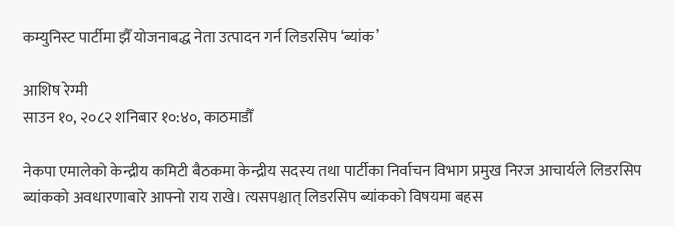कम्युनिस्ट पार्टीमा झैँ योजनाबद्ध नेता उत्पादन गर्न लिडरसिप ‘ब्यांक’

आशिष रेग्मी
साउन १०, २०८२ शनिबार १०:४०, काठमाडौँ

नेकपा एमालेको केन्द्रीय कमिटी बैठकमा केन्द्रीय सदस्य तथा पार्टीका निर्वाचन विभाग प्रमुख निरज आचार्यले लिडरसिप ब्यांकको अवधारणाबारे आफ्नो राय राखे। त्यसपश्चात् लिडरसिप ब्यांकको विषयमा बहस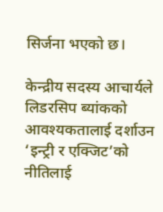सिर्जना भएको छ।

केन्द्रीय सदस्य आचार्यले लिडरसिप ब्यांकको आवश्यकतालाई दर्शाउन ‘इन्ट्री र एक्जिट’को नीतिलाई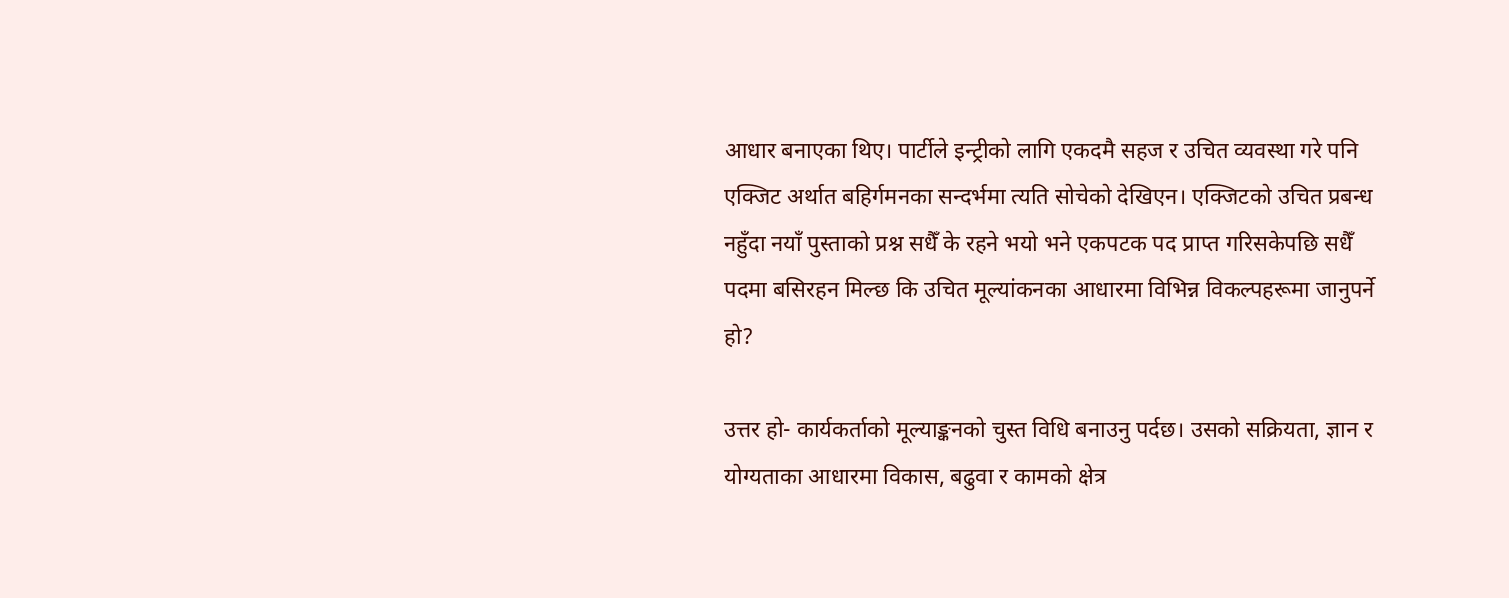आधार बनाएका थिए। पार्टीले इन्ट्रीको लागि एकदमै सहज र उचित व्यवस्था गरे पनि एक्जिट अर्थात बहिर्गमनका सन्दर्भमा त्यति सोचेको देखिएन। एक्जिटको उचित प्रबन्ध नहुँदा नयाँ पुस्ताको प्रश्न सधैँ के रहने भयो भने एकपटक पद प्राप्त गरिसकेपछि सधैँ पदमा बसिरहन मिल्छ कि उचित मूल्यांकनका आधारमा विभिन्न विकल्पहरूमा जानुपर्ने हो?

उत्तर हो- कार्यकर्ताको मूल्याङ्कनको चुस्त विधि बनाउनु पर्दछ। उसको सक्रियता, ज्ञान र योग्यताका आधारमा विकास, बढुवा र कामको क्षेत्र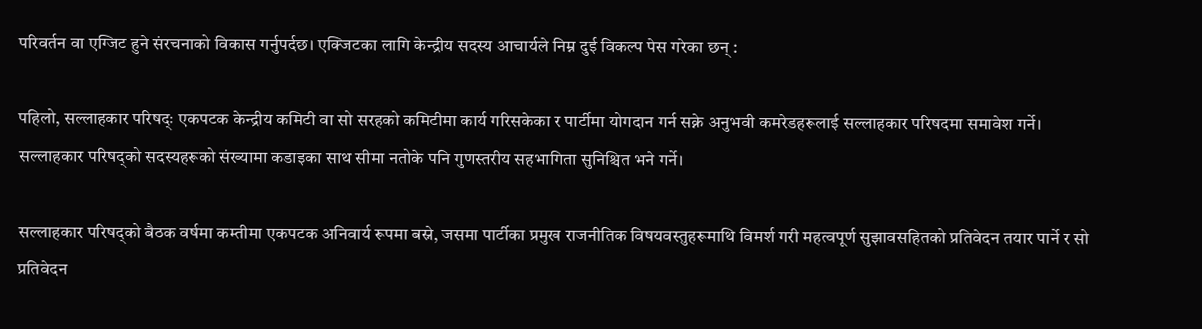परिवर्तन वा एग्जिट हुने संरचनाको विकास गर्नुपर्दछ। एक्जिटका लागि केन्द्रीय सदस्य आचार्यले निम्न दुई विकल्प पेस गरेका छन् :

पहिलो, सल्लाहकार परिषद्ः एकपटक केन्द्रीय कमिटी वा सो सरहको कमिटीमा कार्य गरिसकेका र पार्टीमा योगदान गर्न सक्ने अनुभवी कमरेडहरूलाई सल्लाहकार परिषदमा समावेश गर्ने। सल्लाहकार परिषद्को सदस्यहरूको संख्यामा कडाइका साथ सीमा नतोके पनि गुणस्तरीय सहभागिता सुनिश्चित भने गर्ने।

सल्लाहकार परिषद्को बैठक वर्षमा कम्तीमा एकपटक अनिवार्य रूपमा बस्ने, जसमा पार्टीका प्रमुख राजनीतिक विषयवस्तुहरूमाथि विमर्श गरी महत्वपूर्ण सुझावसहितको प्रतिवेदन तयार पार्ने र सो प्रतिवेदन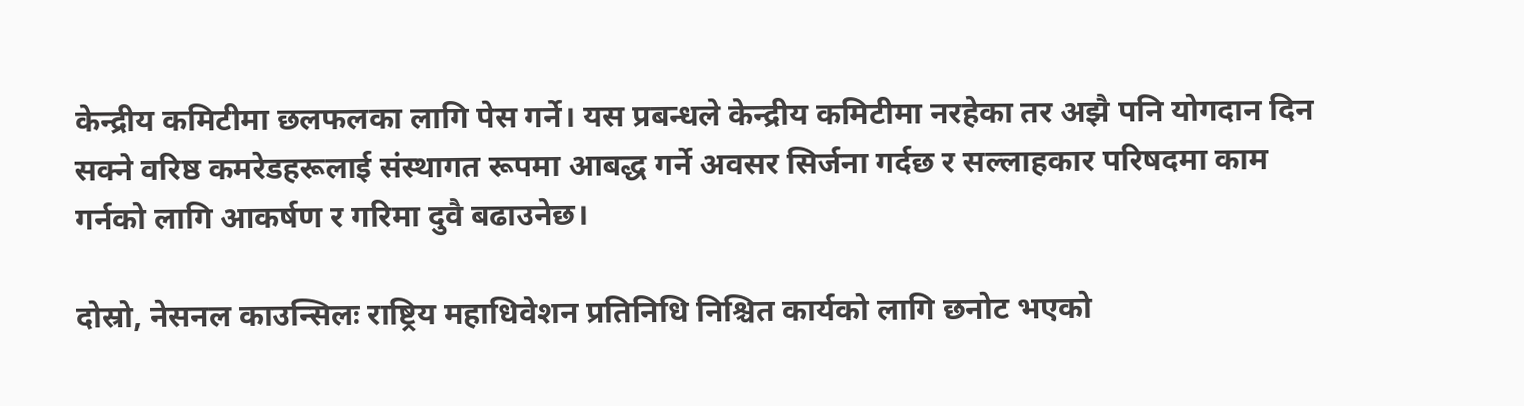केन्द्रीय कमिटीमा छलफलका लागि पेस गर्ने। यस प्रबन्धले केन्द्रीय कमिटीमा नरहेका तर अझै पनि योगदान दिन सक्ने वरिष्ठ कमरेडहरूलाई संस्थागत रूपमा आबद्ध गर्ने अवसर सिर्जना गर्दछ र सल्लाहकार परिषदमा काम गर्नको लागि आकर्षण र गरिमा दुवै बढाउनेछ।

दोस्रो, नेसनल काउन्सिलः राष्ट्रिय महाधिवेशन प्रतिनिधि निश्चित कार्यको लागि छनोट भएको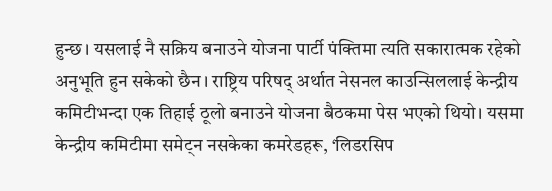हुन्छ। यसलाई नै सक्रिय बनाउने योजना पार्टी पंक्तिमा त्यति सकारात्मक रहेको अनुभूति हुन सकेको छैन। राष्ट्रिय परिषद् अर्थात नेसनल काउन्सिललाई केन्द्रीय कमिटीभन्दा एक तिहाई ठूलो बनाउने योजना बैठकमा पेस भएको थियो। यसमा केन्द्रीय कमिटीमा समेट्न नसकेका कमरेडहरू, ‘लिडरसिप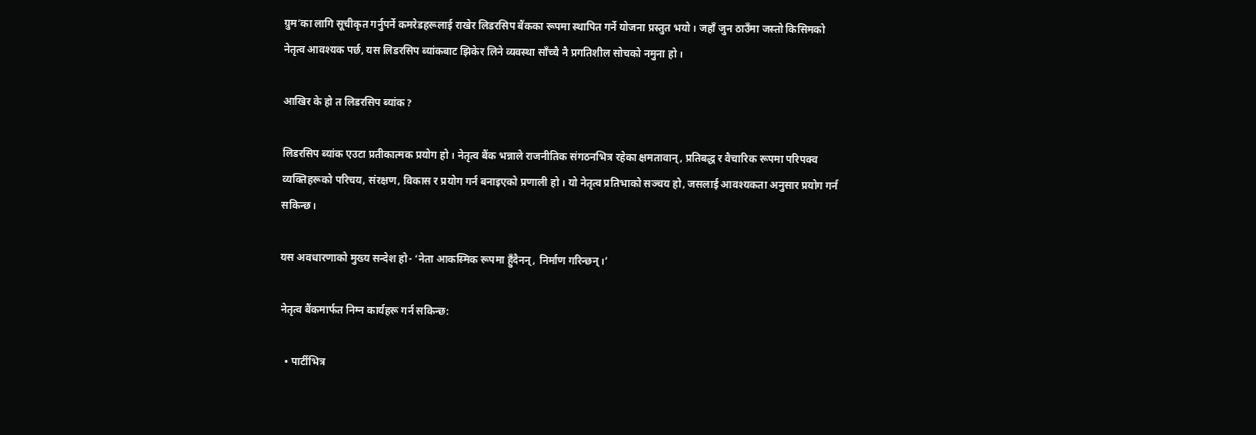ग्रुम’का लागि सूचीकृत गर्नुपर्ने कमरेडहरूलाई राखेर लिडरसिप बैंकका रूपमा स्थापित गर्ने योजना प्रस्तुत भयो। जहाँ जुन ठाउँमा जस्तो किसिमको नेतृत्व आवश्यक पर्छ, यस लिडरसिप ब्यांकबाट झिकेर लिने व्यवस्था साँच्चै नै प्रगतिशील सोचको नमुना हो।

आखिर के हो त लिडरसिप ब्यांक?

लिडरसिप ब्यांक एउटा प्रतीकात्मक प्रयोग हो। नेतृत्व बैंक भन्नाले राजनीतिक संगठनभित्र रहेका क्षमतावान्, प्रतिबद्ध र वैचारिक रूपमा परिपक्व व्यक्तिहरूको परिचय, संरक्षण, विकास र प्रयोग गर्न बनाइएको प्रणाली हो। यो नेतृत्व प्रतिभाको सञ्चय हो, जसलाई आवश्यकता अनुसार प्रयोग गर्न सकिन्छ।

यस अवधारणाको मुख्य सन्देश हो- ‘नेता आकस्मिक रूपमा हुँदैनन्, निर्माण गरिन्छन्।’

नेतृत्व बैंकमार्फत निम्न कार्यहरू गर्न सकिन्छ:

  • पार्टीभित्र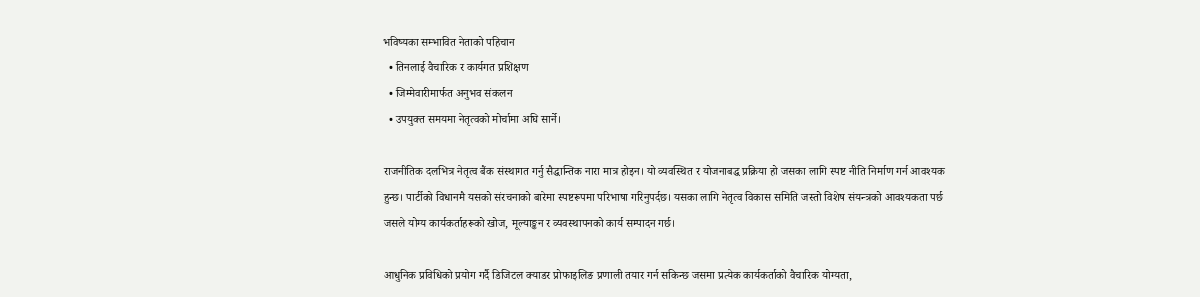भविष्यका सम्भावित नेताको पहिचान
  • तिनलाई वैचारिक र कार्यगत प्रशिक्षण
  • जिम्मेवारीमार्फत अनुभव संकलन
  • उपयुक्त समयमा नेतृत्वको मोर्चामा अघि सार्ने।

राजनीतिक दलभित्र नेतृत्व बैंक संस्थागत गर्नु सैद्धान्तिक नारा मात्र होइन। यो व्यवस्थित र योजनाबद्ध प्रक्रिया हो जसका लागि स्पष्ट नीति निर्माण गर्न आवश्यक हुन्छ। पार्टीको विधानमै यसको संरचनाको बारेमा स्पष्टरूपमा परिभाषा गरिनुपर्दछ। यसका लागि नेतृत्व विकास समिति जस्तो विशेष संयन्त्रको आवश्यकता पर्छ जसले योग्य कार्यकर्ताहरूको खोज, मूल्याङ्कन र व्यवस्थापनको कार्य सम्पादन गर्छ।

आधुनिक प्रविधिको प्रयोग गर्दै डिजिटल क्याडर प्रोफाइलिङ प्रणाली तयार गर्न सकिन्छ जसमा प्रत्येक कार्यकर्ताको वैचारिक योग्यता,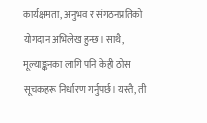कार्यक्षमता, अनुभव र संगठनप्रतिको योगदान अभिलेख हुन्छ। साथै, मूल्याङ्कनका लागि पनि केही ठोस सूचकहरू निर्धारण गर्नुपर्छ। यस्तै, ती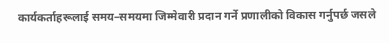कार्यकर्ताहरूलाई समय–समयमा जिम्मेवारी प्रदान गर्ने प्रणालीको विकास गर्नुपर्छ जसले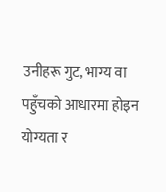उनीहरू गुट, भाग्य वा पहुँचको आधारमा होइन योग्यता र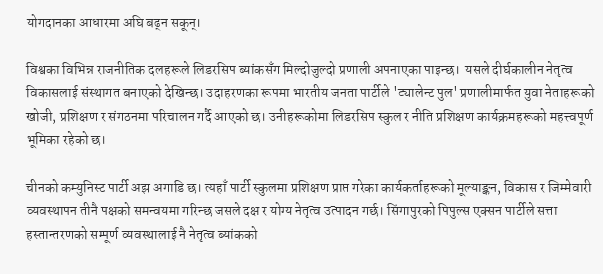योगदानका आधारमा अघि बढ्न सकून्।

विश्वका विभिन्न राजनीतिक दलहरूले लिडरसिप ब्यांकसँग मिल्दोजुल्दो प्रणाली अपनाएका पाइन्छ।  यसले दीर्घकालीन नेतृत्व विकासलाई संस्थागत बनाएको देखिन्छ। उदाहरणका रूपमा भारतीय जनता पार्टीले 'ट्यालेन्ट पुल' प्रणालीमार्फत युवा नेताहरूको खोजी, प्रशिक्षण र संगठनमा परिचालन गर्दै आएको छ। उनीहरूकोमा लिडरसिप स्कुल र नीति प्रशिक्षण कार्यक्रमहरूको महत्त्वपूर्ण भूमिका रहेको छ।

चीनको कम्युनिस्ट पार्टी अझ अगाडि छ। त्यहाँ पार्टी स्कुलमा प्रशिक्षण प्राप्त गरेका कार्यकर्ताहरूको मूल्याङ्कन, विकास र जिम्मेवारी व्यवस्थापन तीनै पक्षको समन्वयमा गरिन्छ जसले दक्ष र योग्य नेतृत्व उत्पादन गर्छ। सिंगापुरको पिपुल्स एक्सन पार्टीले सत्ता हस्तान्तरणको सम्पूर्ण व्यवस्थालाई नै नेतृत्व ब्यांकको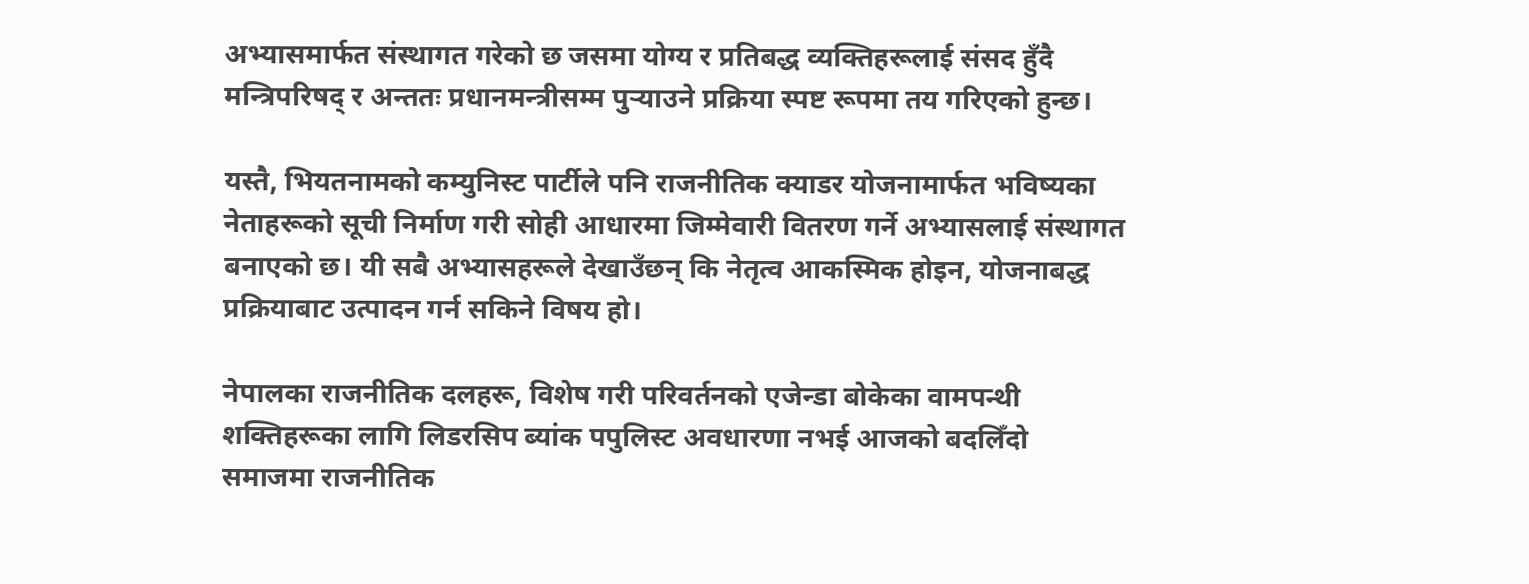अभ्यासमार्फत संस्थागत गरेको छ जसमा योग्य र प्रतिबद्ध व्यक्तिहरूलाई संसद हुँदै मन्त्रिपरिषद् र अन्ततः प्रधानमन्त्रीसम्म पुर्‍याउने प्रक्रिया स्पष्ट रूपमा तय गरिएको हुन्छ।

यस्तै, भियतनामको कम्युनिस्ट पार्टीले पनि राजनीतिक क्याडर योजनामार्फत भविष्यका नेताहरूको सूची निर्माण गरी सोही आधारमा जिम्मेवारी वितरण गर्ने अभ्यासलाई संस्थागत बनाएको छ। यी सबै अभ्यासहरूले देखाउँछन् कि नेतृत्व आकस्मिक होइन, योजनाबद्ध प्रक्रियाबाट उत्पादन गर्न सकिने विषय हो।

नेपालका राजनीतिक दलहरू, विशेष गरी परिवर्तनको एजेन्डा बोकेका वामपन्थी शक्तिहरूका लागि लिडरसिप ब्यांक पपुलिस्ट अवधारणा नभई आजको बदलिँदो समाजमा राजनीतिक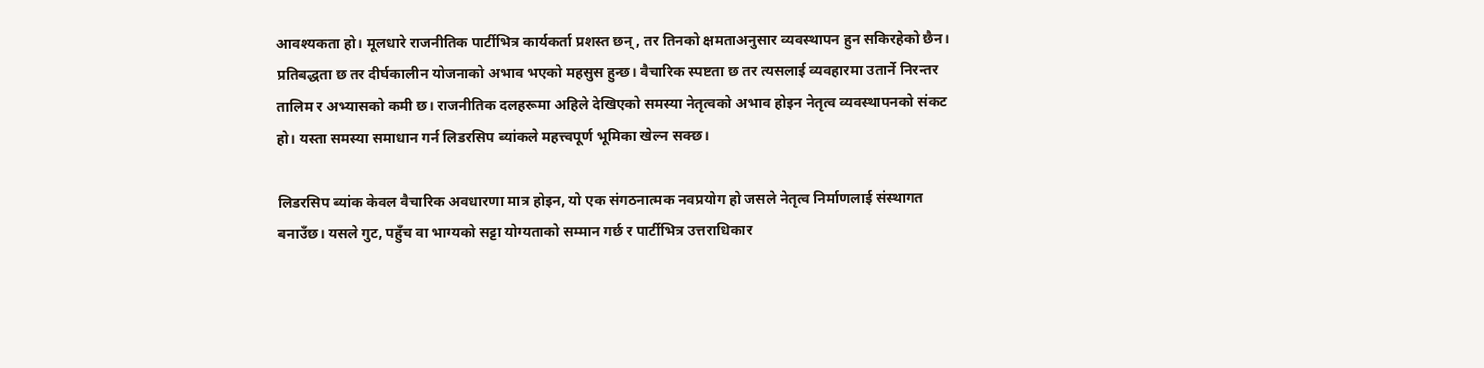आवश्यकता हो। मूलधारे राजनीतिक पार्टीभित्र कार्यकर्ता प्रशस्त छन्, तर तिनको क्षमताअनुसार व्यवस्थापन हुन सकिरहेको छैन। प्रतिबद्धता छ तर दीर्घकालीन योजनाको अभाव भएको महसुस हुन्छ। वैचारिक स्पष्टता छ तर त्यसलाई व्यवहारमा उतार्ने निरन्तर तालिम र अभ्यासको कमी छ। राजनीतिक दलहरूमा अहिले देखिएको समस्या नेतृत्वको अभाव होइन नेतृत्व व्यवस्थापनको संकट हो। यस्ता समस्या समाधान गर्न लिडरसिप ब्यांकले महत्त्वपूर्ण भूमिका खेल्न सक्छ।

लिडरसिप ब्यांक केवल वैचारिक अवधारणा मात्र होइन, यो एक संगठनात्मक नवप्रयोग हो जसले नेतृत्व निर्माणलाई संस्थागत बनाउँछ। यसले गुट, पहुँच वा भाग्यको सट्टा योग्यताको सम्मान गर्छ र पार्टीभित्र उत्तराधिकार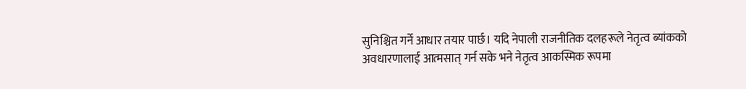सुनिश्चित गर्ने आधार तयार पार्छ। यदि नेपाली राजनीतिक दलहरूले नेतृत्व ब्यांकको अवधारणालाई आत्मसात् गर्न सके भने नेतृत्व आकस्मिक रूपमा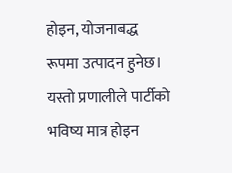होइन, योजनाबद्ध रूपमा उत्पादन हुनेछ। यस्तो प्रणालीले पार्टीको भविष्य मात्र होइन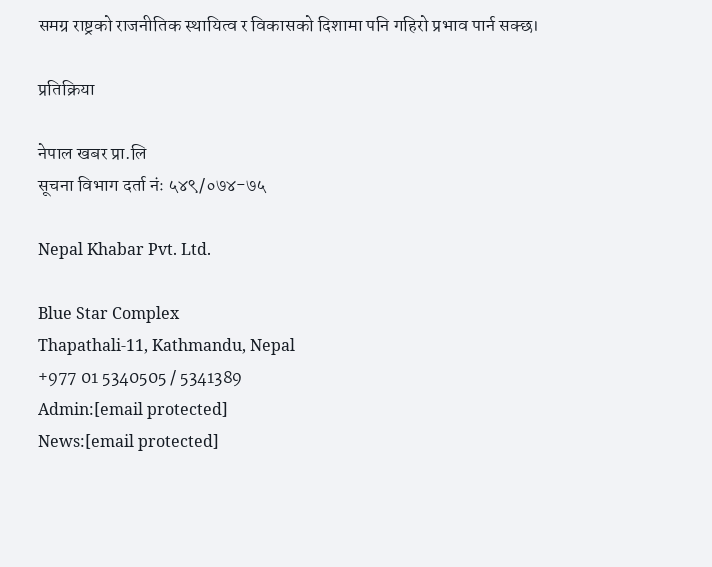समग्र राष्ट्रको राजनीतिक स्थायित्व र विकासको दिशामा पनि गहिरो प्रभाव पार्न सक्छ।

प्रतिक्रिया

नेपाल खबर प्रा.लि
सूचना विभाग दर्ता नंः ५४९/०७४-७५

Nepal Khabar Pvt. Ltd.

Blue Star Complex
Thapathali-11, Kathmandu, Nepal
+977 01 5340505 / 5341389
Admin:[email protected]
News:[email protected]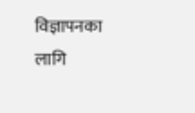विज्ञापनका लागि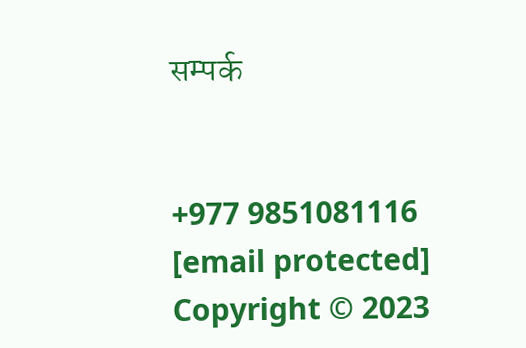सम्पर्क


+977 9851081116
[email protected]
Copyright © 2023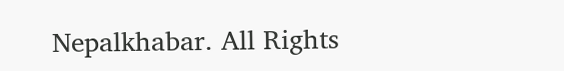Nepalkhabar. All Rights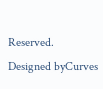Reserved. Designed byCurves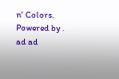n' Colors. Powered by .
ad ad